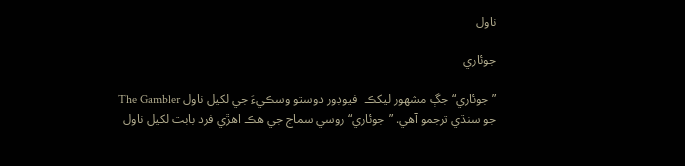ناول

جوئاري

”جوئاري“ جڳ مشھور ليکڪ  فيوڊور دوستو وسڪيءَ جي لکيل ناول The Gambler جو سنڌي ترجمو آھي. ”جوئاري“ روسي سماج جي هڪ اهڙي فرد بابت لکيل ناول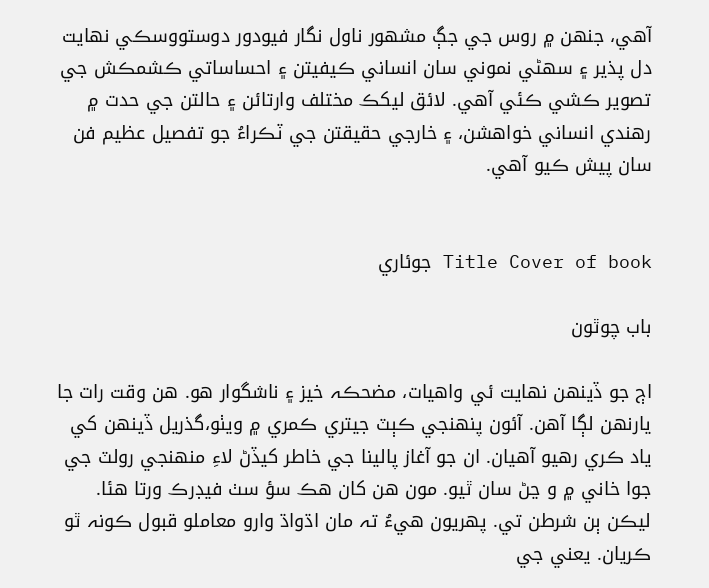آهي، جنھن ۾ روس جي جڳ مشھور ناول نگار فيودور دوستووسڪي نھايت دل پذير ۽ سھڻي نموني سان انساني ڪيفيتن ۽ احساساتي ڪشمڪش جي تصوير ڪشي ڪئي آهي. لائق ليکڪ مختلف وارتائن ۽ حالتن جي حدت ۾ رهندي انساني خواهشن، ۽ خارجي حقيقتن جي ٽڪراءُ جو تفصيل عظيم فن سان پيش ڪيو آهي.


Title Cover of book جوئاري

باب چوٿون

اڄ جو ڏينھن نھايت ئي واهيات، مضحڪہ خيز ۽ ناشگوار هو. هن وقت رات جا يارنھن لڳا آهن. آئون پنھنجي ڪٻٽ جيتري ڪمري ۾ ويٺو،گذريل ڏينھن کي ياد ڪري رهيو آهيان. ان جو آغاز پالينا جي خاطر کيڏڻ لاءِ منھنجي رولٽ جي جوا خاني ۾ و ڃڻ سان ٿيو. مون هن کان هڪ سؤ سٺ فيڊرڪ ورتا هئا. ليڪن ٻن شرطن تي. پھريون هيءُ تہ مان اڌواڌ وارو معاملو قبول ڪونہ ٿو ڪريان. يعني جي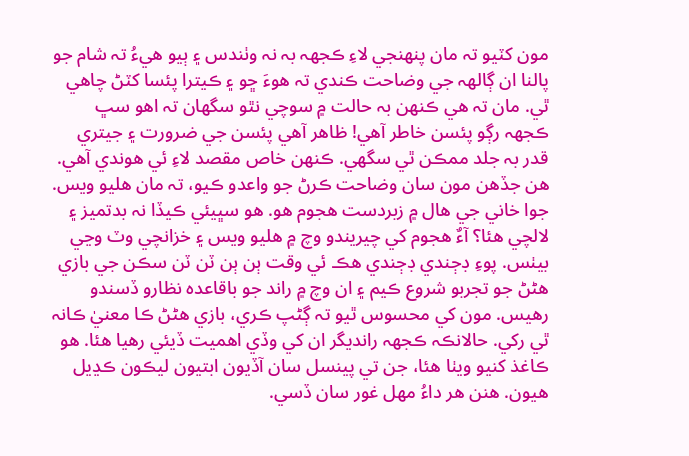مون کٽيو تہ مان پنھنجي لاءِ ڪجهہ بہ نہ وٺندس ۽ ٻيو هيءُ تہ شام جو پالنا ان ڳالھہ جي وضاحت ڪندي تہ هوءَ ڇو ۽ ڪيترا پئسا کٽڻ چاهي ٿي. مان تہ هي ڪنھن بہ حالت ۾ سوچي نٿو سگهان تہ اهو سڀ ڪجهہ رڳو پئسن خاطر آهي! ظاھر آهي پئسن جي ضرورت ۽ جيتري قدر بہ جلد ممڪن ٿي سگهي. ڪنھن خاص مقصد لاءِ ئي هوندي آهي. هن جڏهن مون سان وضاحت ڪرڻ جو واعدو ڪيو، تہ مان ھليو ويس. جوا خاني جي ھال ۾ زبردست هجوم هو. هو سڀيئي ڪيڏا نہ بدتميز ۽ لالچي هئا؟ آءٌ هجوم کي چيريندو وچ ۾ ھليو ويس ۽ خزانچي وٽ وڃي بيٺس. پوءِ ڊڄندي ڊڄندي هڪ ئي وقت ٻن ٻن ٽن ٽن سڪن جي بازي هڻڻ جو تجربو شروع ڪيم ۽ ان وچ ۾ راند جو باقاعده نظارو ڏسندو رهيس. مون کي محسوس ٿيو تہ ڳڻپ ڪري، بازي هڻڻ ڪا معنيٰ ڪانہ ٿي رکي. حالانڪہ ڪجهہ رانديگر ان کي وڏي اهميت ڏيئي رهيا هئا. هو ڪاغذ کنيو ويٺا هئا، جن تي پينسل سان آڏيون ابتيون ليڪون ڪڍيل هيون. هنن ھر داءُ مھل غور سان ڏسي.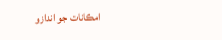امڪانات جو اندازو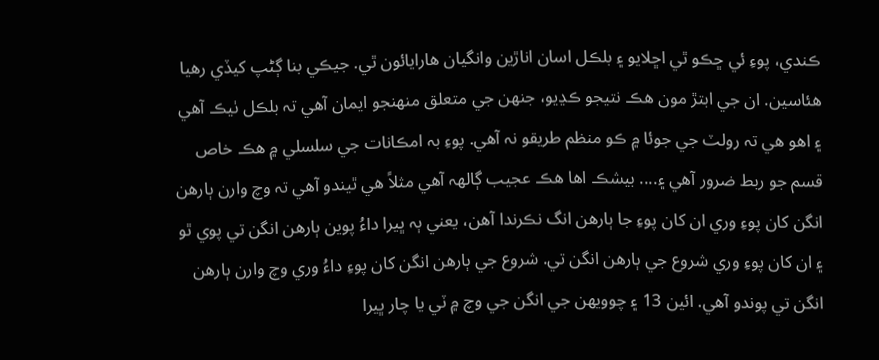ڪندي، پوءِ ئي ڇڪو ٿي اڇلايو ۽ بلڪل اسان اناڙين وانگيان ھارايائون ٿي. جيڪي بنا ڳڻپ کيڏي رهيا هئاسين. ان جي ابتڙ مون هڪ نتيجو ڪڍيو، جنھن جي متعلق منھنجو ايمان آهي تہ بلڪل ٺيڪ آهي ۽ اهو هي تہ رولٽ جي جوئا ۾ ڪو منظم طريقو نہ آهي. پوءِ بہ امڪانات جي سلسلي ۾ هڪ خاص قسم جو ربط ضرور آهي ۽.... بيشڪ اھا هڪ عجيب ڳالھہ آهي مثلاً هي ٿيندو آهي تہ وچ وارن ٻارهن انگن کان پوءِ وري ان کان پوءِ جا ٻارهن انگ نڪرندا آهن، يعني ٻہ ڀيرا داءُ پوين ٻارهن انگن تي پوي ٿو ۽ ان کان پوءِ وري شروع جي ٻارهن انگن تي. شروع جي ٻارهن انگن کان پوءِ داءُ وري وچ وارن ٻارهن انگن تي پوندو آهي. ائين 13 ۽ چوويھن جي انگن جي وچ ۾ ٽي يا چار ڀيرا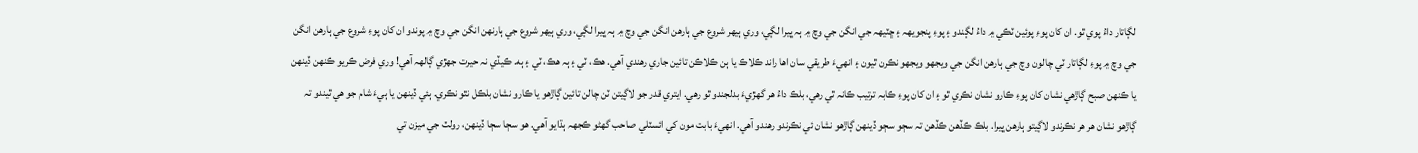لڳاتار داءُ پوي ٿو. ان کان پوءِ پوئين ٽڪي ۾ داءُ لڳندو ۽ پوءِ پنجويھہ ۽ ڇٽيھہ جي انگن جي وچ ۾ ٻہ ڀيرا لڳي، وري ٻيھر شروع جي ٻارهن انگن جي وچ ۾ ٻہ ڀيرا لڳي، وري ٻيھر شروع جي ٻارنھن انگن جي وچ ۾ پوندو ان کان پوءِ شروع جي ٻارهن انگن جي وچ ۾ پوءِ لڳاتار ٽي چالون وچ جي ٻارهن انگن جي ويجهو ويجهو نڪرن ٿيون ۽ انھيءَ طريقي سان اھا راند ڪلاڪ يا ٻن ڪلاڪن تائين جاري رهندي آهي. هڪ، ٽي ۽ ٻہ هڪ، ٽي ۽ ٻه. ڪيڏي نہ حيرت جھڙي ڳالھہ آهي! وري فرض ڪريو ڪنھن ڏينھن يا ڪنھن صبح ڳاڙهي نشان کان پوءِ ڪارو نشان نڪري ٿو ۽ ان کان پوءِ ڪابہ ترتيب ڪانہ ٿي رهي، بلڪ داءُ ھر گهڙيءَ بدلجندو ٿو رهي. ايتري قدر جو لاڳيتن ٽن چالن تائين ڳاڙهو يا ڪارو نشان بلڪل نٿو نڪري. ٻئي ڏينھن يا ٻيءَ شام جو هي ٿيندو تہ ڳاڙهو نشان ھر ھر نڪرندو لاڳيتو ٻارهن ڀيرا. بلڪ ڪڏهن ڪڏهن تہ سڄو سڄو ڏينھن ڳاڙهو نشان ئي نڪرندو رهندو آهي. انھيءَ بابت مون کي ائسٽلي صاحب گهڻو ڪجهہ ٻڌايو آهي. هو سڄا سڄا ڏينھن، رولٽ جي ميزن تي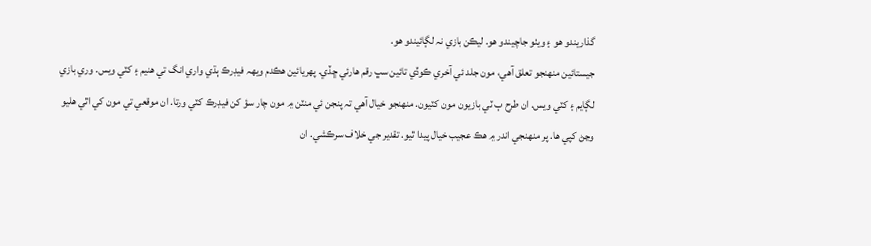گذاريندو هو ۽ ويٺو جاچيندو هو. ليڪن بازي نہ لڳائيندو هو.
جيستائين منھنجو تعلق آهي، مون جلد ئي آخري ڪوڏي تائين سڀ رقم ھارئي ڇڏي. پھريائين هڪدم ويھہ فيڊرڪ ٻڌي واري انگ تي هنيم ۽ کٽي ويس. وري بازي لڳايم ۽ کٽي ويس. ان طرح ٻ ٽي بازيون مون کٽيون. منھنجو خيال آهي تہ پنجن ئي منٽن ۾ مون چار سؤ کن فيڊرڪ کٽي ورتا. ان موقعي تي مون کي اٿي ھليو وڃڻ کپي ھا. پر منھنجي اندر ۾ هڪ عجيب خيال پيدا ٿيو. تقدير جي خلاف سرڪشي. ان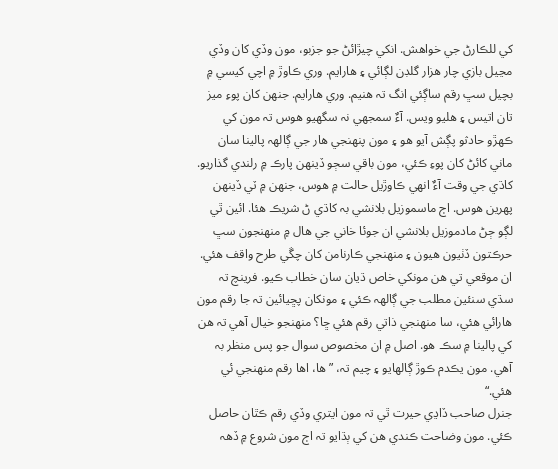کي للڪارڻ جي خواهش. انکي چيڙائڻ جو جزبو، مون وڏي کان وڏي مڃيل بازي چار هزار گلڊن لڳائي ۽ ھارايم. وري ڪاوڙ ۾ اچي کيسي ۾ بچيل سڀ رقم ساڳئي انگ تہ هنيم. وري ھارايم. جنھن کان پوءِ ميز تان اتيس ۽ ھليو ويس. آءٌ سمجهي نہ سگهيو هوس تہ مون کي ڪھڙو حادثو پڳش آيو هو ۽ مون پنھنجي ھار جي ڳالھہ پالينا سان ماني کائڻ کان پوءِ ڪئي، مون باقي سڄو ڏينھن پارڪ ۾ رلندي گذاريو. کاڌي جي وقت آءٌ انھي ڪاوڙيل حالت ۾ هوس، جنھن ۾ ٽي ڏينھن پھرين هوس. اڄ ماسموزيل بلانشي بہ کاڌي ڻ شريڪ هئا. ائين ٿي لڳو ڄڻ مادموزيل بلانشي ان جوئا خاني جي ھال ۾ منھنجون سڀ حرڪتون ڏٺيون هيون ۽ منھنجي ڪارنامن کان چڱي طرح واقف هئي. ان موقعي تي هن مونکي خاص ڌيان سان خطاب ڪيو. فرينچ تہ سڌي سنئين مطلب جي ڳالھہ ڪئي ۽ مونکان پڇيائين تہ جا رقم مون ھارائي هئي، سا منھنجي ذاتي رقم هئي ڇا؟ منھنجو خيال آهي تہ هن کي پالينا ۾ سڪ هو. اصل ۾ ان مخصوص سوال جو پس منظر بہ آهي. مون يڪدم ڪوڙ ڳالھايو ۽ چيم تہ، ”ھا، اھا رقم منھنجي ئي هئي.“
جنرل صاحب ڏاڍي حيرت ٿي تہ مون ايتري وڏي رقم ڪٿان حاصل ڪئي. مون وضاحت ڪندي هن کي ٻڌايو تہ اڄ مون شروع ۾ ڏھہ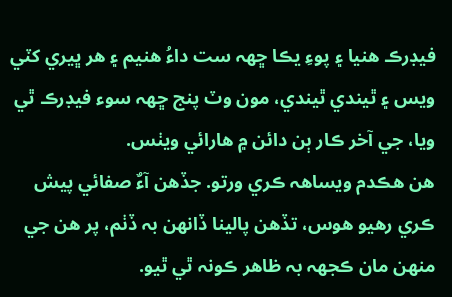فيڊرڪ هنيا ۽ پوءِ يڪا ڇھہ ست داءُ هنيم ۽ ھر ڀيري کٽي ويس ۽ ٿيندي ٿيندي، مون وٽ پنج ڇھہ سوء فيڊرڪ ٿي ويا، جي آخر ڪار ٻن دائن ۾ ھارائي ويٺس.
هن هڪدم ويساھہ ڪري ورتو. جڏهن آءٌ صفائي پيش ڪري رهيو هوس، تڏهن پالينا ڏانھن بہ ڏٺم، پر هن جي منھن مان ڪجهہ بہ ظاھر ڪونہ ٿي ٿيو.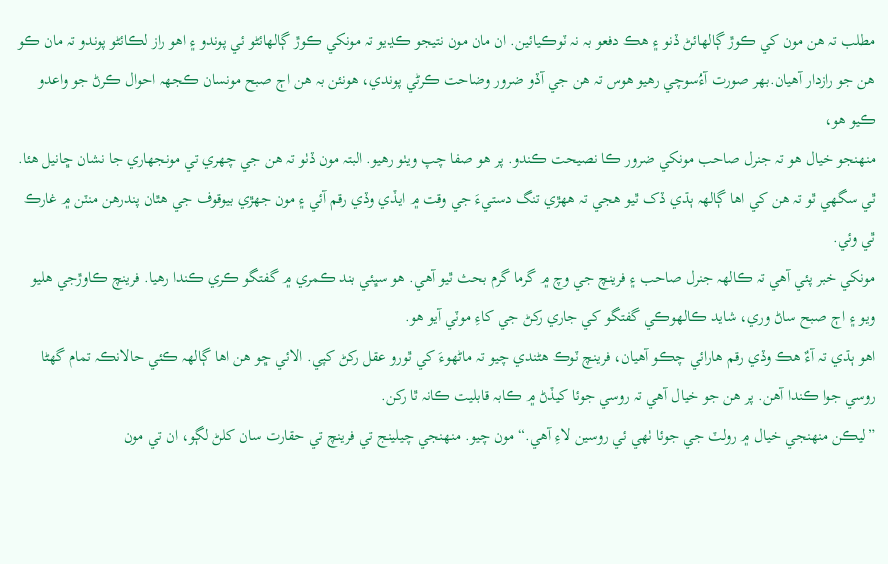مطلب تہ هن مون کي ڪوڙ ڳالھائڻ ڏنو ۽ هڪ دفعو بہ نہ ٽوڪيائين. ان مان مون نتيجو ڪڍيو تہ مونکي ڪوڙ ڳالھائڻو ئي پوندو ۽ اهو راز لڪائڻو پوندو تہ مان ڪو هن جو رازدار آهيان.بھر صورت آءُسوچي رهيو هوس تہ هن جي آڏو ضرور وضاحت ڪرڻي پوندي، هونئن بہ هن اڄ صبح مونسان ڪجهہ احوال ڪرڻ جو واعدو ڪيو هو،
منھنجو خيال هو تہ جنرل صاحب مونکي ضرور ڪا نصيحت ڪندو. پر هو صفا چپ ويٺو رهيو. البتہ مون ڏٺو تہ هن جي چھري تي مونجھاري جا نشان ڇانيل هئا. ٿي سگهي ٿو تہ هن کي اھا ڳالھہ ٻڌي ڏک ٿيو هجي تہ ههڙي تنگ دستيءَ جي وقت ۾ ايڏي وڏي رقم آئي ۽ مون جھڙي بيوقوف جي هٿان پندرهن منٽن ۾ غارڪ ٿي وئي.
مونکي خبر پئي آهي تہ ڪالھہ جنرل صاحب ۽ فرينچ جي وچ ۾ گرما گرم بحث ٿيو آهي. هو سڀئي بند ڪمري ۾ گفتگو ڪري ڪندا رهيا. فرينچ ڪاوڙجي ھليو ويو ۽ اڄ صبح ساڻ وري، شايد ڪالھوڪي گفتگو کي جاري رکڻ جي کاءِ موٽي آيو هو.
اهو ٻڌي تہ آءٌ هڪ وڏي رقم ھارائي چڪو آهيان، فرينچ ٽوڪ هڻندي چيو تہ ماڻھوءَ کي ٿورو عقل رکڻ کپي. الائي ڇو هن اھا ڳالھہ ڪئي حالانڪہ تمام گهڻا روسي جوا ڪندا آهن. پر هن جو خيال آهي تہ روسي جوئا کيڏڻ ۾ ڪابہ قابليت ڪانہ ٿا رکن.
”ليڪن منھنجي خيال ۾ رولٽ جي جوئا ٺھي ئي روسين لاءِ آهي.“ مون چيو. منھنجي چيلينج تي فرينچ تي حقارت سان کلڻ لڳو، ان تي مون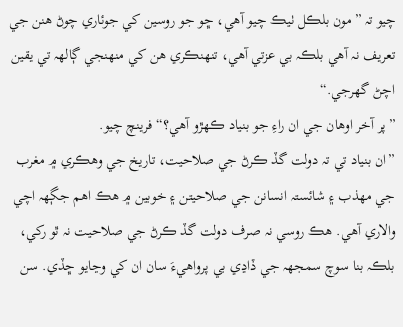چيو تہ ”مون بلڪل ٺيڪ چيو آهي، ڇو جو روسين کي جوئاري چوڻ هنن جي تعريف نہ آهي بلڪہ بي عزتي آهي، تنھنڪري هن کي منھنجي ڳالھہ تي يقين اچڻ گهرجي.“
”پر آخر اوھان جي ان راءِ جو بنياد ڪھڙو آهي؟“ فرينچ چيو.
”ان بنياد تي تہ دولت گڏ ڪرڻ جي صلاحيت، تاريخ جي وهڪري ۾ مغرب جي مھذب ۽ شائستہ انسانن جي صلاحيتن ۽ خوبين ۾ هڪ اهم جڳھہ اچي والاري آهي. هڪ روسي نہ صرف دولت گڏ ڪرڻ جي صلاحيت نہ ٿو رکي، بلڪہ بنا سوچ سمجهہ جي ڏاڍي بي پرواهيءَ سان ان کي وڃايو ڇڏي. سن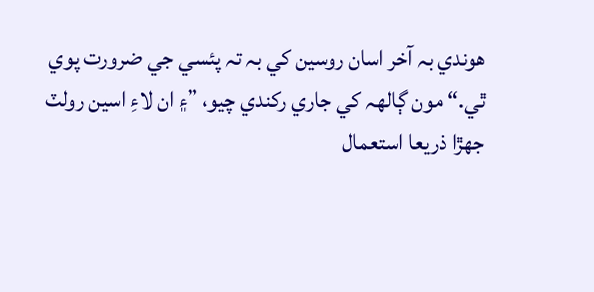هوندي بہ آخر اسان روسين کي بہ تہ پئسي جي ضرورت پوي ٿي.“ مون ڳالھہ کي جاري رکندي چيو، ”۽ ان لاءِ اسين رولٽ جھڙا ذريعا استعمال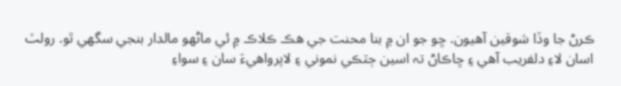ڪرڻ جا وڏا شوقين آهيون. ڇو جو ان ۾ بنا محنت جي هڪ ڪلاڪ ۾ ئي ماڻھو مالدار بنجي سگهي ٿو. رولٽ اسان لاءِ دلفريب آهي ۽ ڇاڪاڻ تہ اسين ڄٽڪي نموني ۽ لاپرواهيءَ سان ۽ سواءِ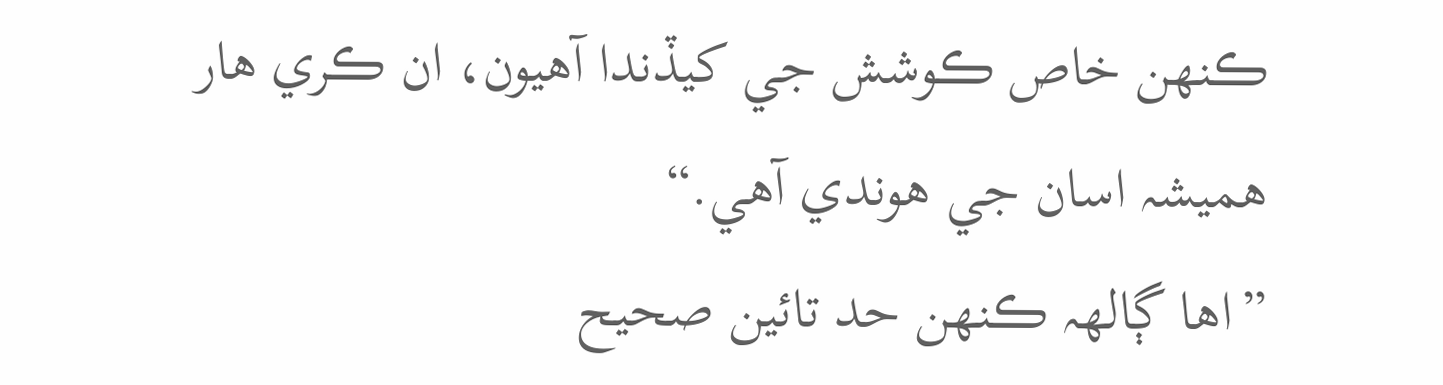ڪنھن خاص ڪوشش جي کيڏندا آهيون، ان ڪري ھار هميشہ اسان جي هوندي آهي.“
”اھا ڳالھہ ڪنھن حد تائين صحيح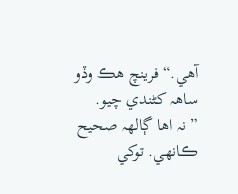آهي.“ فرينچ هڪ وڏو ساھہ کڻندي چيو.
” نہ اھا ڳالھہ صحيح ڪانھي. توکي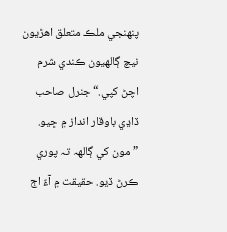پنھنجي ملڪ متعلق اهڙيون نيچ ڳالھيون ڪندي شرم اچڻ کپي.“ جنرل صاحب ڏاڍي باوقار انداز ۾ ڇيو.
”مون کي ڳالھہ تہ پوري ڪرڻ ڏيو. حقيقت ۾ آءٌ اڄ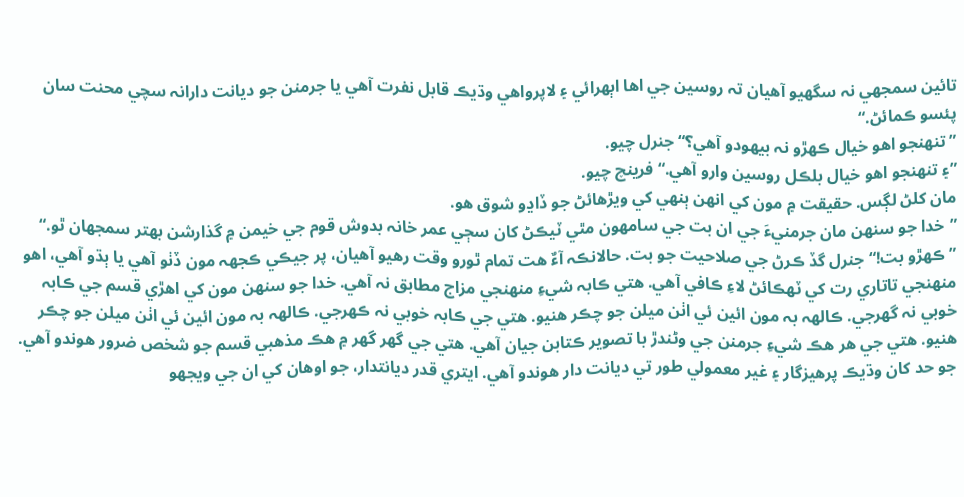تائين سمجهي نہ سگهيو آهيان تہ روسين جي اھا اٻھرائي ۽ لاپرواهي وڌيڪ قابل نفرت آهي يا جرمنن جو ديانت دارانہ سچي محنت سان پئسو ڪمائڻ.“
”تنھنجو اهو خيال ڪھڙو نہ بيھودو آهي؟“ جنرل چيو.
”۽ تنھنجو اهو خيال بلڪل روسين وارو آهي.“ فرينچ چيو.
مان کلڻ لڳس. حقيقت ۾ مون کي انھن ٻنهي کي ويڙھائڻ جو ڏاڍو شوق هو.
”خدا جو سنھن مان جرمنيءَ جي ان بت جي سامھون مٿي ٽيڪڻ کان سڄي عمر خانہ بدوش قوم جي خيمن ۾ گذارشن بھتر سمجهان ٿو.“
”ڪھڙو بت!“ جنرل گڏ ڪرڻ جي صلاحيت جو بت. حالانڪہ آءٌ هت تمام ٿورو وقت رهيو آهيان، پر جيڪي ڪجهہ مون ڏٺو آهي يا ٻڌو آهي، اهو منھنجي تاتاري رت کي ٽھڪائڻ لاءِ ڪافي آهي. هتي ڪابہ شيءِ منھنجي مزاج مطابق نہ آهي. خدا جو سنھن مون کي اهڙي قسم جي ڪابہ خوبي نہ گهرجي. ڪالھہ بہ مون ائين ئي اٺن ميلن جو چڪر هنيو. هتي جي ڪابہ خوبي نہ ڪھرجي. ڪالھہ بہ مون ائين ئي اٺن ميلن جو چڪر هنيو. هتي جي ھر هڪ شيءِ جرمنن جي وڻندڙ با تصوير ڪتابن جيان آهي. هتي جي گهر گهر ۾ هڪ مذهبي قسم جو شخص ضرور هوندو آهي. جو حد کان وڌيڪ پرهيزگار ۽ غير معمولي طور تي ديانت دار هوندو آهي. ايتري قدر ديانتدار، جو اوھان کي ان جي ويجهو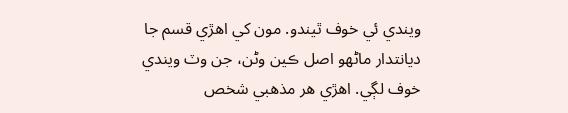ويندي ئي خوف ٿيندو. مون کي اهڙي قسم جا ديانتدار ماڻھو اصل ڪين وڻن، جن وٽ ويندي خوف لڳي. اهڙي ھر مذهبي شخص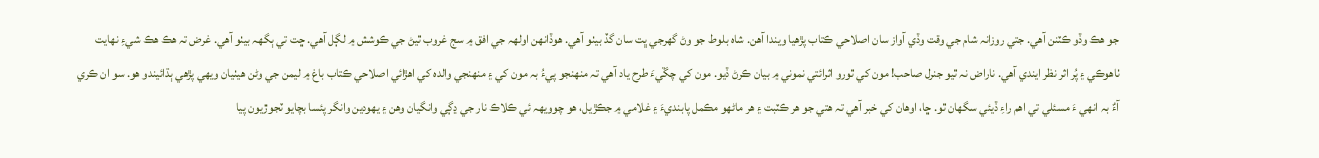جو هڪ وڏو ڪٽنن آهي. جتي روزانہ شام جي وقت وڏي آواز سان اصلاحي ڪتاب پڙهيا ويندا آهن. شاه بلوط جو وڻ گهرجي ڀت سان گڏ بيٺو آهي. هوڏانھن اولھہ جي افق ۾ سج غروب ٿيڻ جي ڪوشش ۾ لڳل آهي. ڇت تي ٻگهہ بيٺو آهي. غرض تہ هڪ هڪ شيءِ نھايت ٺاهوڪي ۽ پُر اثر نظر ايندي آهي. ناراض نہ ٿيو جنرل صاحب! مون کي ٿورو اثرائتي نموني ۾ بيان ڪرڻ ڏيو. مون کي چڱيءَ طرح ياد آهي تہ منھنجو پيءُ بہ مون کي ۽ منھنجي والده کي اهڙائي اصلاحي ڪتاب باغ ۾ ليمن جي وڻن هيٺيان ويھي پڙهي ٻڌائيندو هو. سو ان ڪري آءٌ بہ انھي ءَ مسئلي تي اهم راءِ ڏيئي سگهان ٿو. ڇا، اوھان کي خبر آهي تہ هتي جو ھر ڪٽبت ۽ ھر ماڻھو مڪمل پابنديءَ ۽ غلامي ۾ جڪڙيل، هو چوويھہ ئي ڪلاڪ نار جي ڍڳي وانگيان وهن ۽ يھودين وانگر پئسا بچايو ٽجوڙيون پيا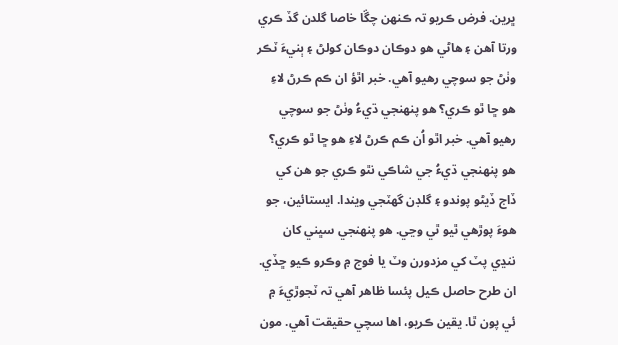ڀرين. فرض ڪريو تہ ڪنھن چڱا خاصا گلدن گڏ ڪري ورتا آهن ۽ ھاڻي هو دوڪان دوڪان کولڻ ۽ ٻنيءَ ٽڪر وٺڻ جو سوچي رهيو آهي. خبر اٿؤ ان ڪم ڪرڻ لاءِ هو ڇا ٿو ڪري؟ هو پنھنجي ڌيءُ وٺڻ جو سوچي رهيو آهي. خبر اٿو اُن ڪم ڪرڻ لاءِ هو ڇا ٿو ڪري؟ هو پنھنجي ڌيءُ جي شاڪي نٿو ڪري جو هن کي ڏاج ڏيڻو پوندو ۽ گلڊن گهٽجي ويندا. ايستائين، جو هوءَ پوڙهي ٿيو ٿي وڃي. هو پنھنجي سڀني کان ننڍي پٽ کي مزدورن وٽ يا فوج ۾ وڪرو ڪيو ڇڏي. ان طرح حاصل ڪيل پئسا ظاھر آهي تہ ٽجوڙيءَ ۾ ئي پون ٿا. يقين ڪريو، اھا سچي حقيقت آهي. مون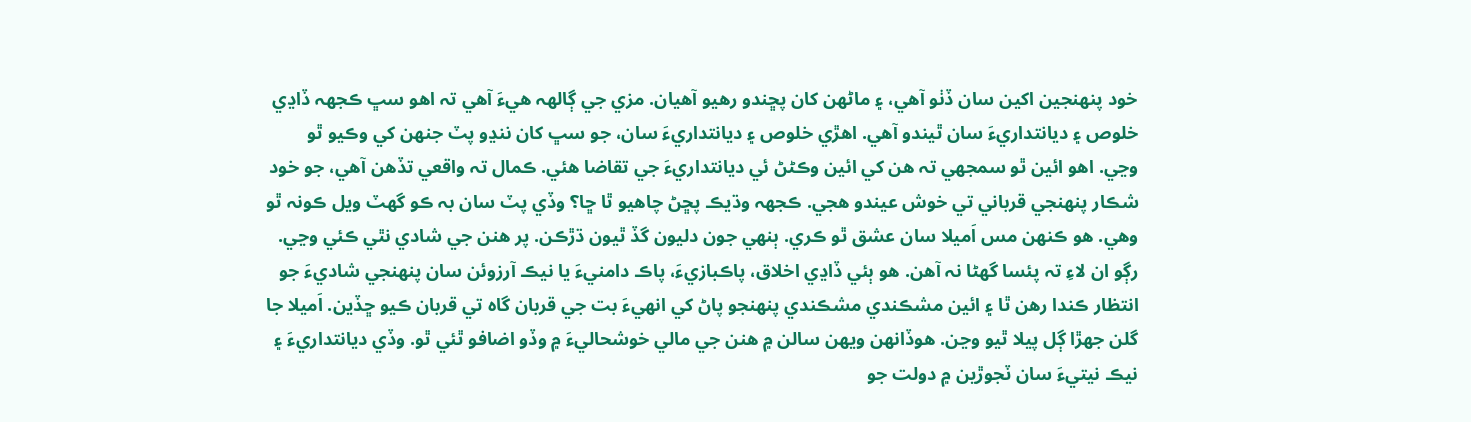خود پنھنجين اکين سان ڏٺو آهي، ۽ ماڻھن کان پڇندو رهيو آهيان. مزي جي ڳالھہ هيءَ آهي تہ اهو سڀ ڪجهہ ڏاڍي خلوص ۽ ديانتداريءَ سان ٿيندو آهي. اهڙي خلوص ۽ ديانتداريءَ سان، جو سڀ کان ننڍو پٽ جنھن کي وڪيو ٿو وڃي. اهو ائين ٿو سمجهي تہ هن کي ائين وڪڻڻ ئي ديانتداريءَ جي تقاضا هئي. ڪمال تہ واقعي تڏهن آهي، جو خود شڪار پنھنجي قرباني تي خوش عيندو هجي. ڪجهہ وڌيڪ پڇڻ چاهيو ٿا ڇا؟ وڏي پٽ سان بہ ڪو گهٽ ويل ڪونہ ٿو وهي. هو ڪنھن مس اَميلا سان عشق ٿو ڪري. ٻنهي جون دليون گڏ ٿيون ڌڙڪن. پر هنن جي شادي نٿي ڪئي وڃي. رڳو ان لاءِ تہ پئسا گهڻا نہ آهن. هو ٻئي ڏاڍي اخلاق، پاڪبازيءَ، پاڪ دامنيءَ يا نيڪ آرزوئن سان پنھنجي شاديءَ جو انتظار ڪندا رهن ٿا ۽ ائين مشڪندي مشڪندي پنھنجو پاڻ کي انھيءَ بت جي قربان گاه تي قربان ڪيو ڇڏين. اَميلا جا گلن جھڙا ڳل پيلا ٿيو وڃن. هوڏانھن ويھن سالن ۾ هنن جي مالي خوشحاليءَ ۾ وڏو اضافو ٿئي ٿو. وڏي ديانتداريءَ ۽ نيڪ نيتيءَ سان ٽجوڙين ۾ دولت جو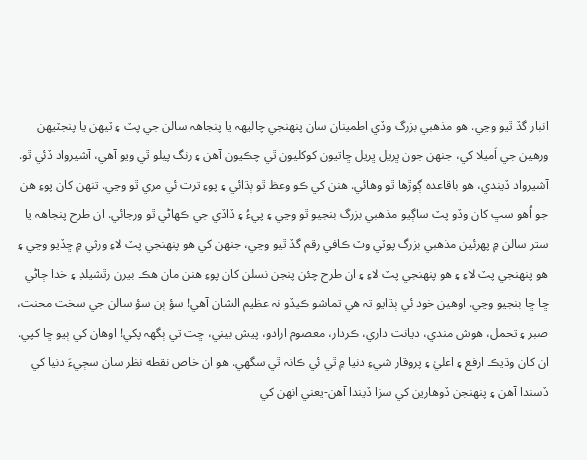انبار گڏ ٿيو وڃي. هو مذهبي بزرگ وڏي اطمينان سان پنھنجي چاليھہ يا پنجاھہ سالن جي پٽ ۽ ٽيھن يا پنجٽيھن ورهين جي اَميلا کي، جنھن جون ڀريل ڀريل ڇاتيون کوکليون ٿي چڪيون آهن ۽ رنگ پيلو ٿي ويو آهي، آشيرواد ڏئي ٿو. آشيرواد ڏيندي، هو باقاعده ڳوڙھا ٿو وھائي. هنن کي ڪو وعظ ٿو ٻڌائي ۽ پوءِ ترت ئي مري ٿو وڃي. تنھن کان پوءِ هن جو اُهو سڀ کان وڏو پٽ ساڳيو مذهبي بزرگ بنجيو ٿو وڃي ۽ پيءُ ۽ ڏاڏي جي ڪھاڻي ٿو ورجائي. ان طرح پنجاھہ يا ستر سالن ۾ پھرئين مذهبي بزرگ پوٽي وٽ ڪافي رقم گڏ ٿيو وڃي، جنھن کي هو پنھنجي پٽ لاءِ ورثي ۾ ڇڏيو وڃي ۽ هو پنھنجي پٽ لاءِ ۽ هو پنھنجي پٽ لاءِ ۽ ان طرح چئن پنجن نسلن کان پوءِ هنن مان هڪ بيرن رٿشيلڊ ۽ خدا ڄاڻي ڇا ڇا بنجيو وڃي. اوهين خود ئي ٻڌايو تہ هي تماشو ڪيڏو نہ عظيم الشان آهي! سؤ ٻن سؤ سالن جي سخت محنت، صبر ۽ تحمل، هوش مندي، ديانت داري، ڪردار، معصوم ارادو، پيش بيني، ڇت تي ٻگهہ پکي! اوھان کي ٻيو ڇا کپي. ان کان وڌيڪ ارفع ۽ اعليٰ ۽ پروقار شيءِ دنيا ۾ ٿي ئي ڪانہ ٿي سگهي. هو ان خاص نقطه نظر سان سڄيءَ دنيا کي ڏسندا آهن ۽ پنھنجن ڏوھارين کي سزا ڏيندا آهن-يعني انھن کي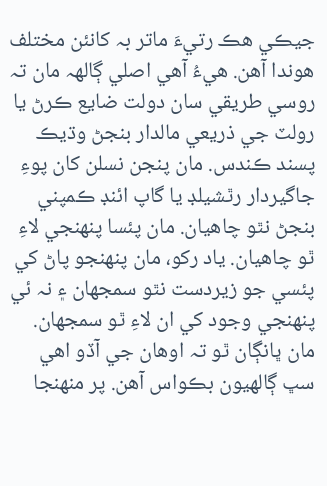جيڪي هڪ رتيءَ ماتر بہ کانئن مختلف هوندا آهن. هيءُ آهي اصلي ڳالھہ مان تہ روسي طريقي سان دولت ضايع ڪرڻ يا رولٽ جي ذريعي مالدار بنجڻ وڌيڪ پسند ڪندس. مان پنجن نسلن کان پوءِ جاگيردار رٿشيلڊ يا گاپ ائنڊ ڪمپني بنجڻ نٿو چاهيان. مان پئسا پنھنجي لاءِ ٿو چاهيان. ياد رکو، مان پنھنجو پاڻ کي پئسي جو زيردست نٿو سمجهان ۽ نہ ئي پنھنجي وجود کي ان لاءِ ٿو سمجهان. مان ڀانڳان ٿو تہ اوھان جي آڏو اهي سڀ ڳالھيون بڪواس آهن. پر منھنجا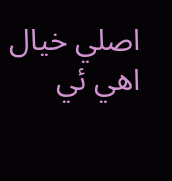اصلي خيال اهي ئي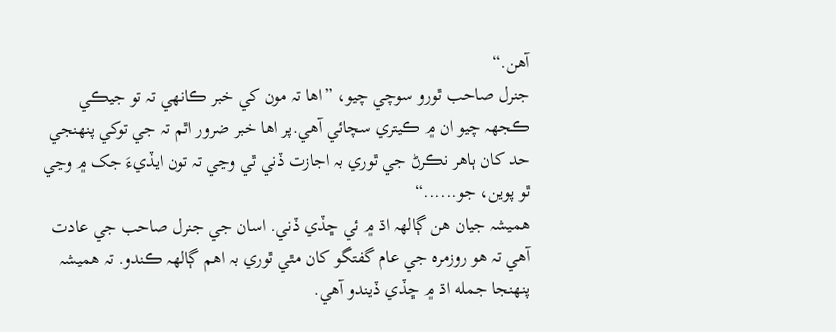آهن.“
جنرل صاحب ٿورو سوچي چيو، ”اھا تہ مون کي خبر ڪانھي تہ تو جيڪي ڪجهہ چيو ان ۾ ڪيتري سچائي آهي.پر اھا خبر ضرور اٿم تہ جي توکي پنھنجي حد کان ٻاھر نڪرڻ جي ٿوري بہ اجازت ڏني ٿي وڃي تہ تون ايڏيءَ جک ۾ وڃي ٿو پوين، جو......“
هميشہ جيان هن ڳالھہ اڌ ۾ ئي ڇڏي ڏني. اسان جي جنرل صاحب جي عادت آهي تہ هو روزمره جي عام گفتگو کان مٿي ٿوري بہ اهم ڳالھہ ڪندو. تہ هميشہ پنھنجا جمله اڌ ۾ ڇڏي ڏيندو آهي.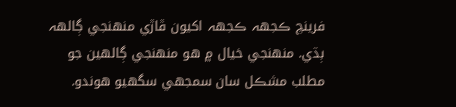فرينچ ڪجهہ ڪجهہ اکيون ڦاڙي منھنجي ڳالھہ ٻڌي. منھنجي خيال ۾ هو منھنجي ڳالھين جو مطلب مشڪل سان سمجهي سگهيو هوندو.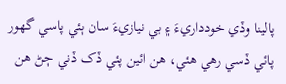پالينا وڏي خودداريءَ ۽ بي نيازيءَ سان ٻئي پاسي گهور پائي ڏسي رهي هئي، هن ائين پئي ڏک ڏني ڄڻ هن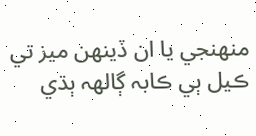منھنجي يا ان ڏينھن ميز تي ڪيل ٻي ڪابہ ڳالھہ ٻڌي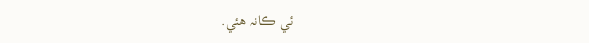ئي ڪانہ هئي.